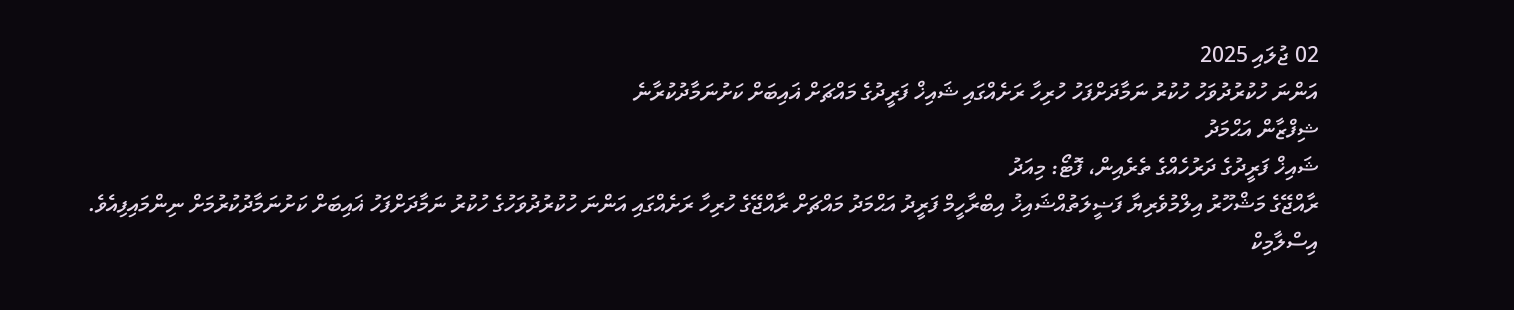02 ޖުލައި 2025
އަންނަ ހުކުރުދުވަހު ހުކުރު ނަމާދަށްފަހު ހުރިހާ ރަށެއްގައި ޝައިޚް ފަރީދުގެ މައްޗަށް ޣައިބަށް ކަށުނަމާދުކުރާނެ
ޝިފްޒާން އަޙްމަދު
ޝައިޚް ފަރީދުގެ ދަރުހެއްގެ ތެރެއިން، ފޮޓޯ: މިއަދު
ރާއްޖޭގެ މަޝްހޫރު އިލްމުވެރިޔާ ފަޟީލަތުއްޝައިޚު އިބްރާހީމް ފަރީދު އަޙްމަދު މައްޗަށް ރާއްޖޭގެ ހުރިހާ ރަށެއްގައި އަންނަ ހުކުރުދުވަހުގެ ހުކުރު ނަމާދަށްފަހު ޣައިބަށް ކަށުނަމާދުކުރުމަށް ނިންމައިފިއެވެ.
އިސްލާމިކް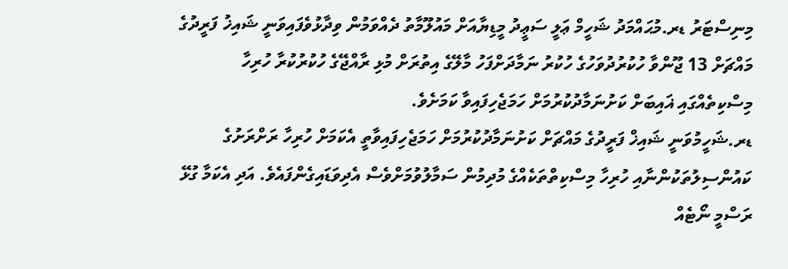މިނިސްޓަރު ޑރ.މުޙައްމަދު ޝަހީމް ޢަލީ ސަޢީދު މީޑިޔާއަށް މައުލޫމާތު ދެއްވަމުން ވިދާޅުވެފައިވަނީ ޝައިޚު ފަރީދުގެ މައްޗަށް 13 ޖޫންވާ ހުކުރުދުވަހުގެ ހުކުރު ނަމާދަށްފަހު މާލޭގެ އިތުރަށް މުޅި ރާއްޖޭގެ ހުކުރުކުރާ ހުރިހާ މިސްކިތެއްގައި ޣައިބަށް ކަށުނަމާދުކުރުމަށް ހަމަޖެހިފައިވާ ކަމަށެވެ.
ޑރ.ޝަހީމުވަނީ ޝައިޚް ފަރީދުގެ މައްޗަށް ކަށުނަމާދުކުރުމަށް ހަމަޖެހިފައިވާތީ އެކަމަށް ހުރިހާ ރަށްރަށުގެ ކައުންސިލުތަކުންނާއި ހުރިހާ މިސްކިތްތަކެއްގެ މުދިމުން ސަމާލުވުމަށްވެސް އެދިވަޑައިގެންފައެވެ. އަދި އެކަމާ ގުޅޭ ރަސްމީ ނޯޓެއް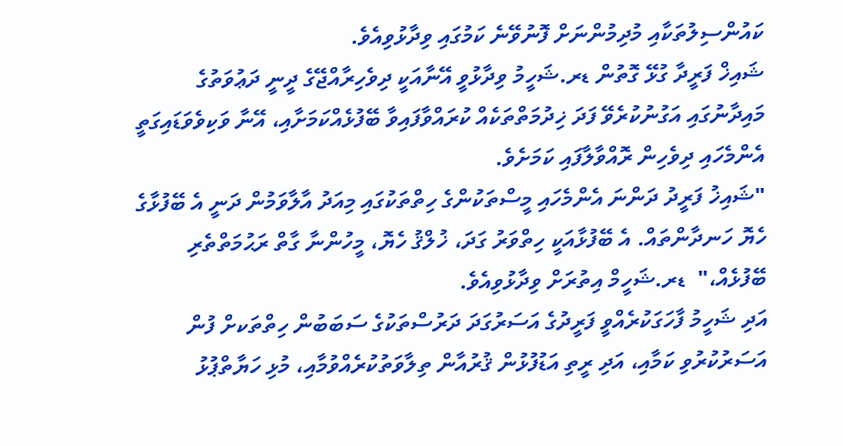ކައުންސިލުތަކާއި މުދިމުންނަށް ފޮނުވޭނެ ކަމުގައި ވިދާޅުވިއެވެ.
ޝައިޚް ފަރީދާ ގުޅޭ ގޮތުން ޑރ.ޝަހީމު ވިދާޅުވީ އޭނާއަކީ ދިވެހިރާއްޖޭގެ ދީނީ ދަޢުވަތުގެ މައިދާނުގައި އަގުނުކުރެވޭ ފަދަ ޚިދުމަތްތަކެއް ކުރައްވާފައިވާ ބޭފުޅެއްކަމަށާއި، އޭނާ ވަކިވެވަޑައިގަތީ އެންމެހައި ދިވެހިން ރޮއްވާލާފައި ކަމަށެވެ.
"ޝައިޚު ފަރީދު ދަންނަ އެންމެހައި މީސްތަކުންގެ ހިތްތަކުގައި މިއަދު އާލާވަމުން ދަނީ އެ ބޭފުޅާގެ ހެޔޮ ހަނދާންތައް. އެ ބޭފުޅާއަކީ ހިތްވަރު ގަދަ، ޚުލްޤު ހެޔޮ، މީހުންނާ ގާތް ރަޙުމަތްތެރި ބޭފުޅެއް،"  ޑރ.ޝަހީމް އިތުރަށް ވިދާޅުވިއެވެ.
އަދި ޝަހީމު ފާހަގަކުރެއްވީ ފަރީދުގެ އަސަރުގަދަ ދަރުސްތަކުގެ ސަބަބުން ހިތްތަކށް ފުން އަސަރުކުރުވި ކަމާއި، އަދި ރީތި އަޑުފުޅުން ޤުރުއާން ތިލާވަތުކުރެއްވުމާއި، މުޅި ހަޔާތްޕުޅު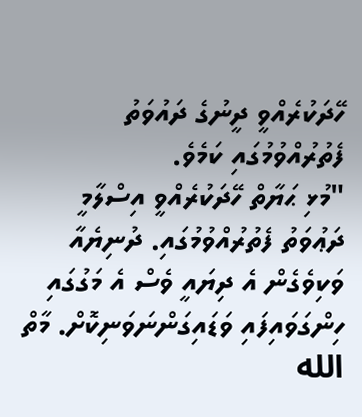ހޭދަކުރެއްވީ ދީނުގެ ދައުވަތު ފެތުރުއްވުމުގައި ކަމެވެ.
"މުޅި ޙަޔާތް ހޭދަކުރެއްވީ އިސްލާމީ ދަޢުވަތު ފެތުރުއްވުމުގައި. ދުނިޔެއާ ވަކިވެގެން އެ ދިޔައީ ވެސް އެ މަގުގައި ހިންގަވައިފައި ވަޑައިގަންނަވަނިކޮށް. މާތް الله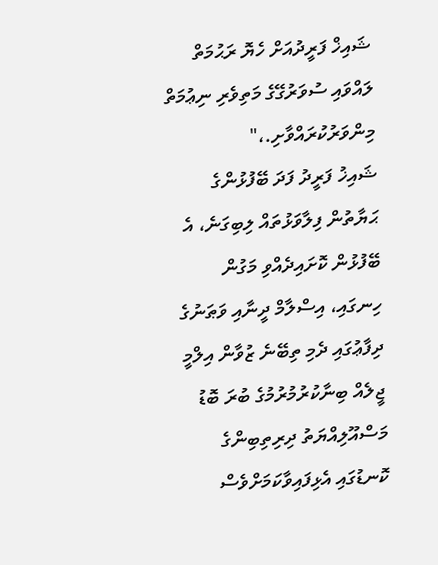ޝައިޚް ފަރީދުއަށް ހެޔޮ ރަޙުމަތް ލައްވައި ސުވަރުގޭގެ މަތިވެރި ނިޢުމަތް މިންވަރުކުރައްވާށި.،"
ޝައިޚު ފަރީދު ފަދަ ބޭފުޅުންގެ ޙަޔާތުން ފިލާވަޅުތައް ލިބިގަނެ، އެ ބޭފުޅުން ކޮށައިދެއްވި މަގުން ހިނގައި، އިސްލާމް ދީނާއި ވަޠަނުގެ ދިފާޢުގައި ދެމި ތިބޭނެ ޒުވާން އިލްމީ ޖީލެއް ބިނާކުރުމުރުމުގެ ބުރަ ބޮޑު މަސްއޫލިއްޔަތު ދިރިތިބިންގެ ކޮނޑުގައި އެޅިފައިވާކަމަށްވެސް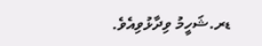ޑރ.ޝަހީމު ވިދާޅުވިއެވެ.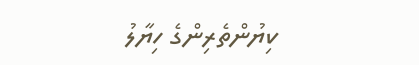ކިޔުންތެރިންގެ ހިޔާލު